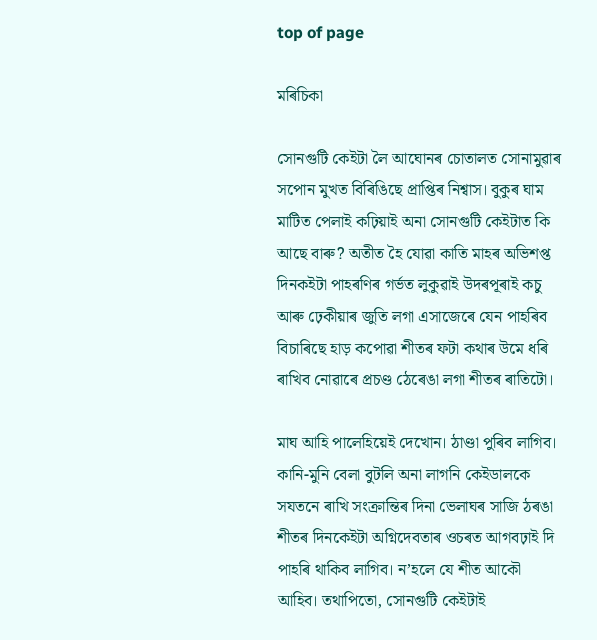top of page

মৰিচিকা

সোনগুটি কেইটা লৈ আঘোনৰ চোতালত সোনামুৱাৰ সপোন মুখত বিৰিঙিছে প্ৰাপ্তিৰ নিশ্বাস। বুকুৰ ঘাম মাটিত পেলাই কঢ়িয়াই অনা সোনগুটি কেইটাত কি আছে বাৰু? অতীত হৈ যোৱা কাতি মাহৰ অভিশপ্ত দিনকইটা পাহৰণিৰ গৰ্ভত লুকুৱাই উদৰপূৰাই কচু আৰু ঢ়েকীয়াৰ জুতি লগা এসাজেৰে যেন পাহৰিব বিচাৰিছে হাড় কপোৱা শীতৰ ফটা কথাৰ উমে ধৰি ৰাখিব নোৱাৰে প্ৰচণ্ড ঠেৰেঙা লগা শীতৰ ৰাতিটো।

মাঘ আহি পালেহিয়েই দেখোন। ঠাণ্ডা পুৰিব লাগিব। কানি-মুনি বেলা বুটলি অনা লাগনি কেইডালকে সযতনে ৰাখি সংক্ৰান্তিৰ দিনা ভেলাঘৰ সাজি ঠৰঙা শীতৰ দিনকেইটা অগ্নিদেবতাৰ ওচৰত আগবঢ়াই দি পাহৰি থাকিব লাগিব। ন’হলে যে শীত আকৌ আহিব। তথাপিতো, সোনগুটি কেইটাই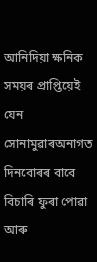আনিদিয়া ক্ষনিক সময়ৰ প্ৰাপ্তিয়েই যেন সোনামুৱাৰঅনাগত দিনবোৰৰ বাবে বিচাৰি ফুৰা পোৱা আৰু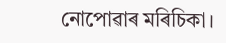নোপোৱাৰ মৰিচিকা।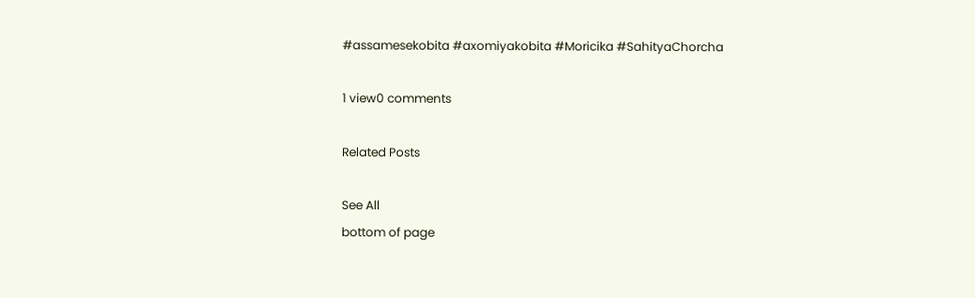#assamesekobita #axomiyakobita #Moricika #SahityaChorcha

1 view0 comments

Related Posts

See All
bottom of page